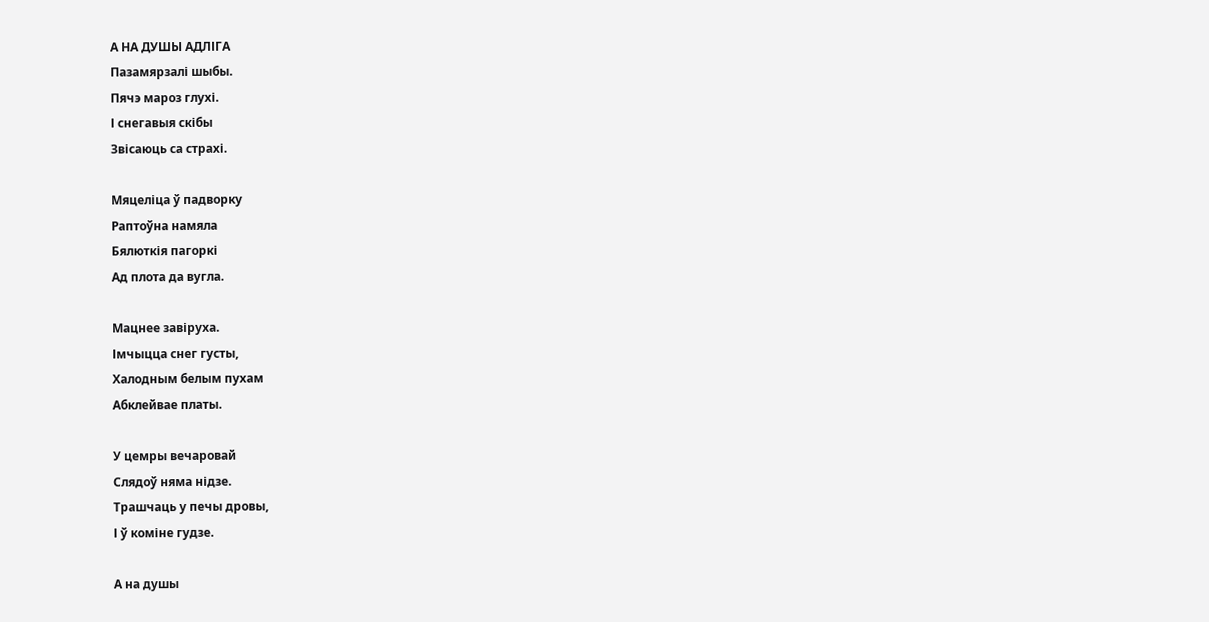А НА ДУШЫ АДЛІГА
Пазамярзалі шыбы.
Пячэ мароз глухі.
І снегавыя скібы
Звісаюць са страхі.

Мяцеліца ў падворку
Раптоўна намяла
Бялюткія пагоркі
Ад плота да вугла.

Мацнее завіруха.
Імчыцца снег густы,
Халодным белым пухам
Абклейвае платы.

У цемры вечаровай
Слядоў няма нідзе.
Трашчаць у печы дровы,
І ў коміне гудзе.

А на душы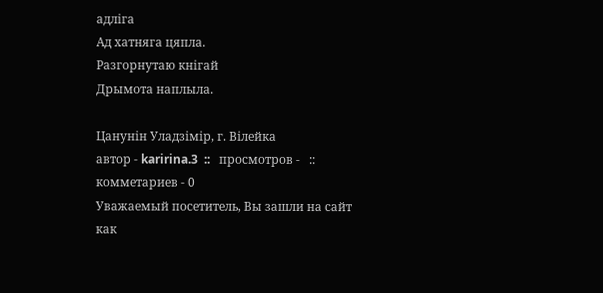адліга
Ад хатняга цяпла.
Разгорнутаю кнігай
Дрымота наплыла.

Цанунін Уладзімір, г. Вілейка
автор - karirina.3  ::   просмотров -   ::   комметариев - 0
Уважаемый посетитель, Вы зашли на сайт как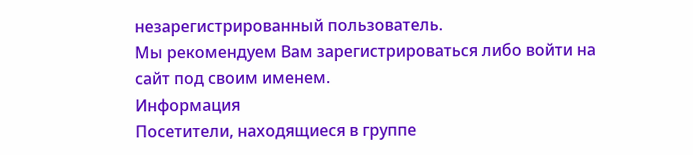незарегистрированный пользователь.
Мы рекомендуем Вам зарегистрироваться либо войти на сайт под своим именем.
Информация
Посетители, находящиеся в группе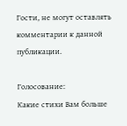Гости, не могут оставлять комментарии к данной публикации.

Голосование:
Какие стихи Вам больше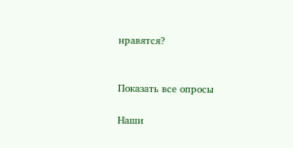нравятся?


Показать все опросы

Наши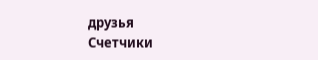друзья
Счетчики